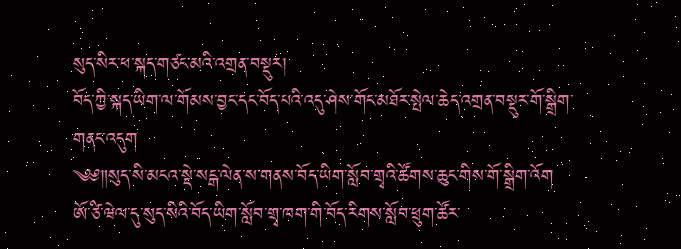སུད་སིར་ཕ་སྐད་གཙང་མའི་འགྲན་བསྡུར།
བོད་ཀྱི་སྐད་ཡིག་ལ་གོམས་བྱང་དང་བོད་པའི་འདུ་ཤེས་གོང་མཐོར་སྤེལ་ཆེད་འགྲན་བསྡུར་གོ་སྒྲིག་གནང་འདུག
༄༅༎སུད་སི་མངའ་སྡེ་སངྒ་ལེན་ས་གནས་བོད་ཡིག་སློབ་གྲྭའི་ཚོགས་ཆུང་གིས་གོ་སྒྲིག་འོག ཨོ་ཙི་ཝེལ་དུ་སུད་སིའི་བོད་ཡིག་སློབ་གྲྭ་ཁག་གི་བོད་རིགས་སློབ་ཕྲུག་ཚོར་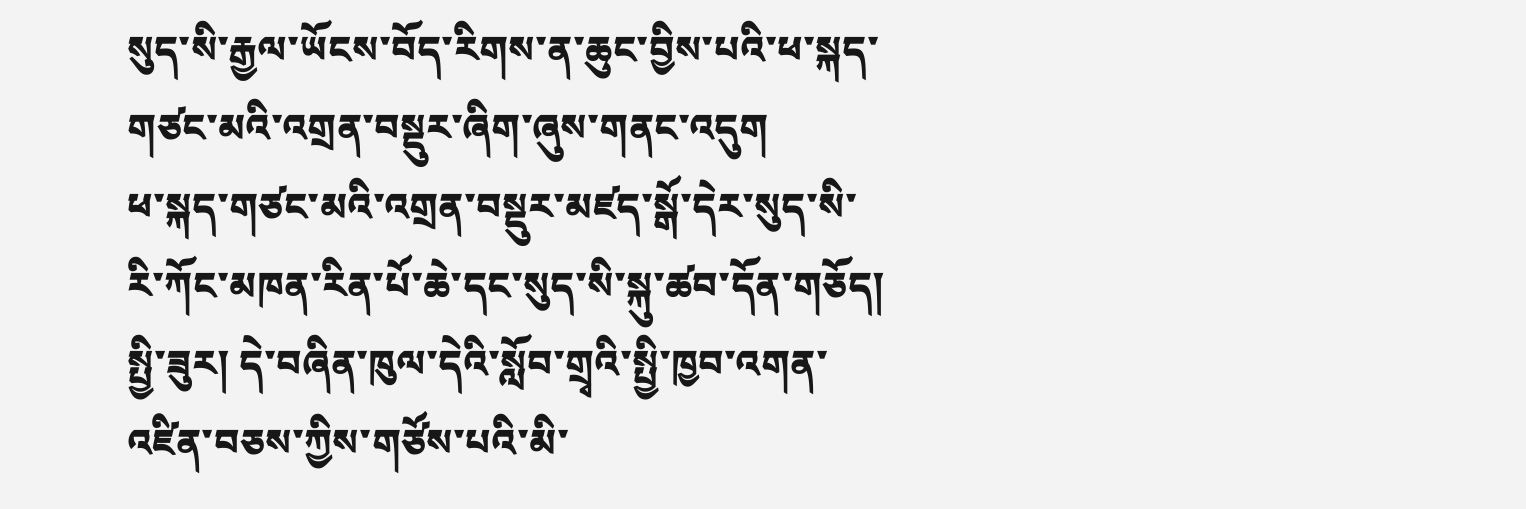སུད་སི་རྒྱལ་ཡོངས་བོད་རིགས་ན་ཆུང་བྱིས་པའི་ཕ་སྐད་གཙང་མའི་འགྲན་བསྡུར་ཞིག་ཞུས་གནང་འདུག
ཕ་སྐད་གཙང་མའི་འགྲན་བསྡུར་མཛད་སྒོ་དེར་སུད་སི་རི་ཀོང་མཁན་རིན་པོ་ཆེ་དང་སུད་སི་སྐུ་ཚབ་དོན་གཅོད། སྤྱི་ཟུར། དེ་བཞིན་ཁུལ་དེའི་སློབ་གྲྭའི་སྤྱི་ཁྱབ་འགན་འཛིན་བཅས་ཀྱིས་གཙོས་པའི་མི་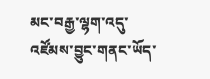མང་བརྒྱ་ལྷག་འདུ་འཛོམས་བྱུང་གནང་ཡོད་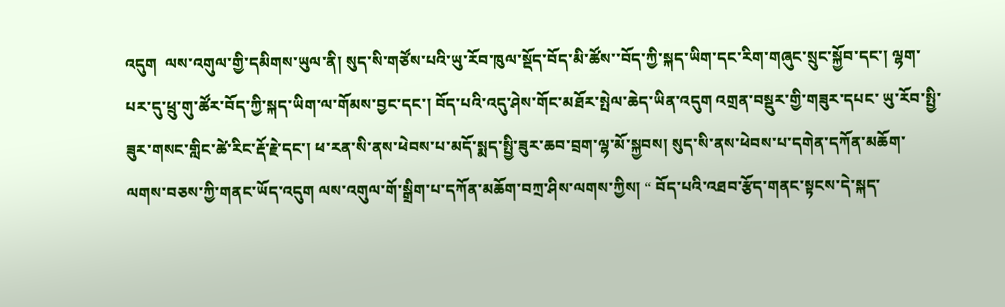འདུག  ལས་འགུལ་གྱི་དམིགས་ཡུལ་ནི། སུད་སི་གཙོས་པའི་ཡུ་རོབ་ཁུལ་སྡོད་བོད་མི་ཚོས་་བོད་ཀྱི་སྐད་ཡིག་དང་རིག་གཞུང་སྲུང་སྐྱོབ་དང་། ལྷག་པར་དུ་ཕྲུ་གུ་ཚོར་བོད་ཀྱི་སྐད་ཡིག་ལ་གོམས་བྱང་དང་། བོད་པའི་འདུ་ཤེས་གོང་མཐོར་སྤེལ་ཆེད་ཡིན་འདུག འགྲན་བསྡུར་གྱི་གཟུར་དཔང་ ཡུ་རོབ་སྤྱི་ཟུར་གསང་གླིང་ཚེ་རིང་རྡོ་རྗེ་དང་། ཕ་རན་སི་ནས་ཕེབས་པ་མདོ་སྨད་སྤྱི་ཟུར་ཆབ་བྲག་ལྷ་མོ་སྐྱབས། སུད་སི་ནས་ཕེབས་པ་དགེན་དཀོན་མཆོག་ལགས་བཅས་ཀྱི་གནང་ཡོད་འདུག ལས་འགུལ་གོ་སྒྲིག་པ་དཀོན་མཆོག་བཀྲ་ཤིས་ལགས་ཀྱིས། “ བོད་པའི་འཐབ་རྩོད་གནང་སྟངས་དེ་སྐད་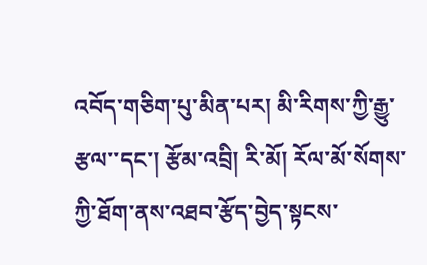འབོད་གཅིག་པུ་མིན་པར། མི་རིགས་ཀྱི་རྒྱུ་རྩལ་་དང་། རྩོམ་འབྲི། རི་མོ། རོལ་མོ་སོགས་ཀྱི་ཐོག་ནས་འཐབ་རྩོད་བྱེད་སྟངས་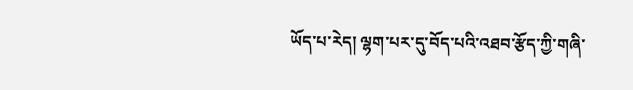ཡོད་པ་རེད། ལྷག་པར་དུ་བོད་པའི་འཐབ་རྩོད་ཀྱི་གཞི་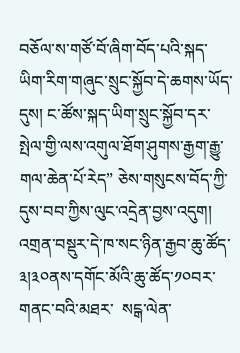བཅོལ་ས་གཙོ་བོ་ཞིག་བོད་པའི་སྐད་ཡིག་རིག་གཞུང་སྲུང་སྐྱོབ་དེ་ཆགས་ཡོད་དུས། ང་ཚོས་སྐད་ཡིག་སྲུང་སྐྱོབ་དར་སྤེལ་གྱི་ལས་འགུལ་ཐོག་ཤུགས་རྒྱག་རྒྱུ་གལ་ཆེན་པོ་རེད” ཅེས་གསུངས་བོད་ཀྱི་དུས་བབ་ཀྱིས་ལུང་འདྲེན་བྱས་འདུག།   འགྲན་བསྡུར་དེ་ཁ་སང་ཉིན་རྒྱབ་ཆུ་ཚོད་༣།༣༠ནས་དགོང་མོའི་ཆུ་ཚོད་༡༠བར་གནང་བའི་མཐར་  སངྒ་ལེན་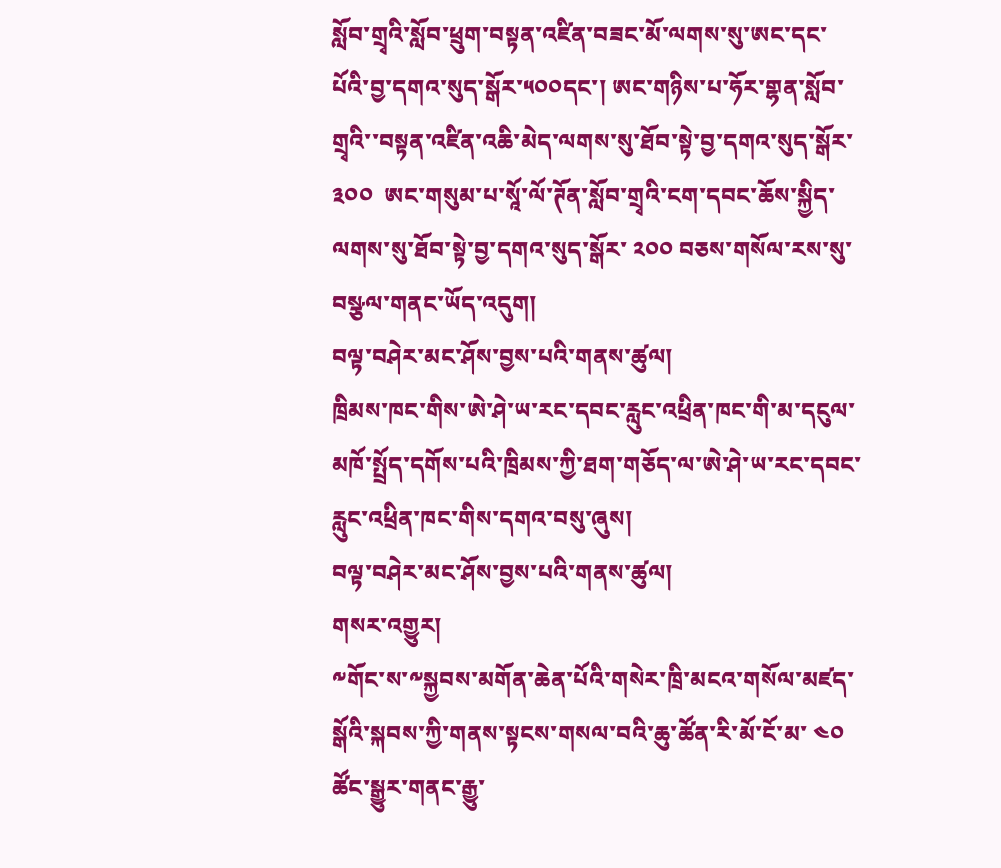སློབ་གྲྭའི་སློབ་ཕྲུག་བསྟན་འཛིན་བཟང་མོ་ལགས་སུ་ཨང་དང་པོའི་བྱ་དགའ་སུད་སྒོར་༥༠༠དང་། ཨང་གཉིས་པ་ཧོར་གྷན་སློབ་གྲྭའི་་བསྟན་འཛིན་འཆི་མེད་ལགས་སུ་ཐོབ་སྟེ་བྱ་དགའ་སུད་སྒོར་༣༠༠  ཨང་གསུམ་པ་སཱོ་ལོ་ཊོན་སློབ་གྲྭའི་ངག་དབང་ཆོས་སྐྱིད་ལགས་སུ་ཐོབ་སྟེ་བྱ་དགའ་སུད་སྒོར་ ༢༠༠ བཅས་གསོལ་རས་སུ་བསྩལ་གནང་ཡོད་འདུག།
བལྟ་བཤེར་མང་ཤོས་བྱས་པའི་གནས་ཚུལ།
ཁྲིམས་ཁང་གིས་ཨེ་ཤེ་ཡ་རང་དབང་རླུང་འཕྲིན་ཁང་གི་མ་དངུལ་མཁོ་སྤྲོད་དགོས་པའི་ཁྲིམས་ཀྱི་ཐག་གཅོད་ལ་ཨེ་ཤེ་ཡ་རང་དབང་རླུང་འཕྲིན་ཁང་གིས་དགའ་བསུ་ཞུས།
བལྟ་བཤེར་མང་ཤོས་བྱས་པའི་གནས་ཚུལ།
གསར་འགྱུར།
༸གོང་ས་༸སྐྱབས་མགོན་ཆེན་པོའི་གསེར་ཁྲི་མངའ་གསོལ་མཛད་སྒོའི་སྐབས་ཀྱི་གནས་སྟངས་གསལ་བའི་ཆུ་ཚོན་རི་མོ་ངོ་མ་ ༤༠ ཚོང་སྒྱུར་གནང་རྒྱུ་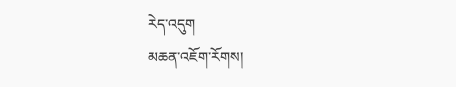རེད་འདུག
མཆན་འཇོག་རོགས།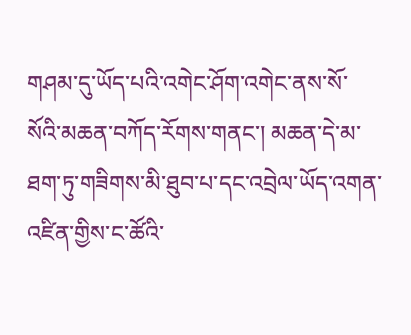གཤམ་དུ་ཡོད་པའི་འགེང་ཤོག་འགེང་ནས་སོ་སོའི་མཆན་བཀོད་རོགས་གནང་། མཆན་དེ་མ་ཐག་ཏུ་གཟིགས་མི་ཐུབ་པ་དང་འབྲེལ་ཡོད་འགན་འཛིན་གྱིས་ང་ཚོའི་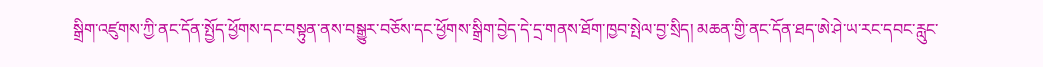སྒྲིག་འཛུགས་ཀྱི་ནང་དོན་སྤྱོད་ཕྱོགས་དང་བསྟུན་ནས་བསྒྱུར་བཅོས་དང་ཕྱོགས་སྒྲིག་བྱེད་དེ་དྲ་གནས་ཐོག་ཁྱབ་སྤེལ་བྱ་སྲིད། མཆན་གྱི་ནང་དོན་ཐད་ཨེ་ཤེ་ཡ་རང་དབང་རླུང་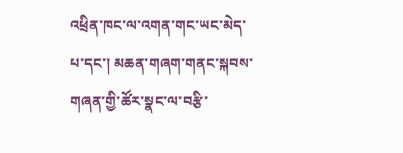འཕྲིན་ཁང་ལ་འགན་གང་ཡང་མེད་པ་དང་། མཆན་གཞག་གནང་སྐབས་གཞན་གྱི་ཚོར་སྣང་ལ་བརྩི་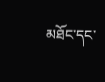མཐོང་དང་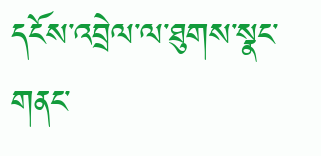དངོས་འབྲེལ་ལ་ཐུགས་སྣང་གནང་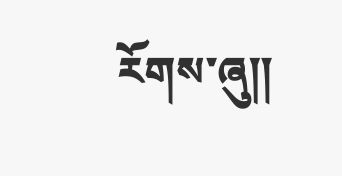རོགས་ཞུ༎